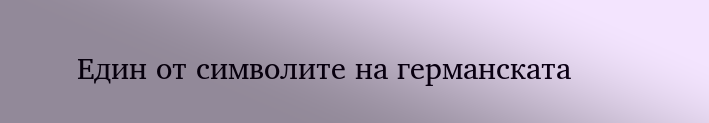Един от символите на германската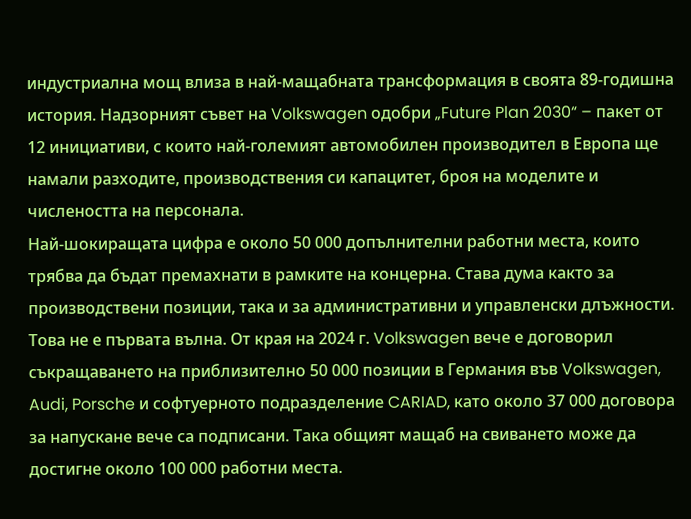индустриална мощ влиза в най-мащабната трансформация в своята 89-годишна история. Надзорният съвет на Volkswagen одобри „Future Plan 2030“ – пакет от 12 инициативи, с които най-големият автомобилен производител в Европа ще намали разходите, производствения си капацитет, броя на моделите и числеността на персонала.
Най-шокиращата цифра е около 50 000 допълнителни работни места, които трябва да бъдат премахнати в рамките на концерна. Става дума както за производствени позиции, така и за административни и управленски длъжности.
Това не е първата вълна. От края на 2024 г. Volkswagen вече е договорил съкращаването на приблизително 50 000 позиции в Германия във Volkswagen, Audi, Porsche и софтуерното подразделение CARIAD, като около 37 000 договора за напускане вече са подписани. Така общият мащаб на свиването може да достигне около 100 000 работни места.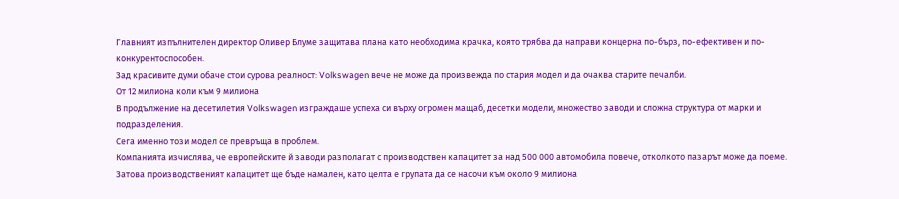Главният изпълнителен директор Оливер Блуме защитава плана като необходима крачка, която трябва да направи концерна по-бърз, по-ефективен и по-конкурентоспособен.
Зад красивите думи обаче стои сурова реалност: Volkswagen вече не може да произвежда по стария модел и да очаква старите печалби.
От 12 милиона коли към 9 милиона
В продължение на десетилетия Volkswagen изграждаше успеха си върху огромен мащаб, десетки модели, множество заводи и сложна структура от марки и подразделения.
Сега именно този модел се превръща в проблем.
Компанията изчислява, че европейските й заводи разполагат с производствен капацитет за над 500 000 автомобила повече, отколкото пазарът може да поеме. Затова производственият капацитет ще бъде намален, като целта е групата да се насочи към около 9 милиона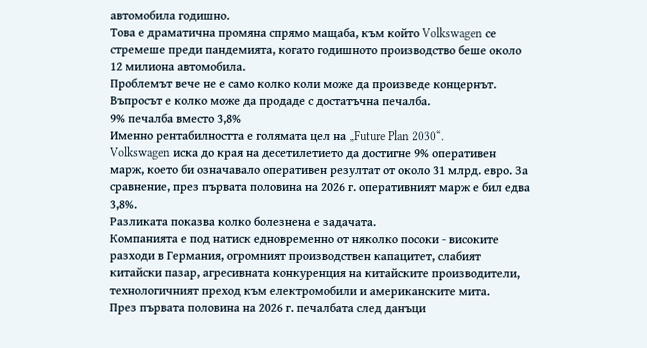автомобила годишно.
Това е драматична промяна спрямо мащаба, към който Volkswagen се стремеше преди пандемията, когато годишното производство беше около 12 милиона автомобила.
Проблемът вече не е само колко коли може да произведе концернът. Въпросът е колко може да продаде с достатъчна печалба.
9% печалба вместо 3,8%
Именно рентабилността е голямата цел на „Future Plan 2030“.
Volkswagen иска до края на десетилетието да достигне 9% оперативен марж, което би означавало оперативен резултат от около 31 млрд. евро. За сравнение, през първата половина на 2026 г. оперативният марж е бил едва 3,8%.
Разликата показва колко болезнена е задачата.
Компанията е под натиск едновременно от няколко посоки - високите разходи в Германия, огромният производствен капацитет, слабият китайски пазар, агресивната конкуренция на китайските производители, технологичният преход към електромобили и американските мита.
През първата половина на 2026 г. печалбата след данъци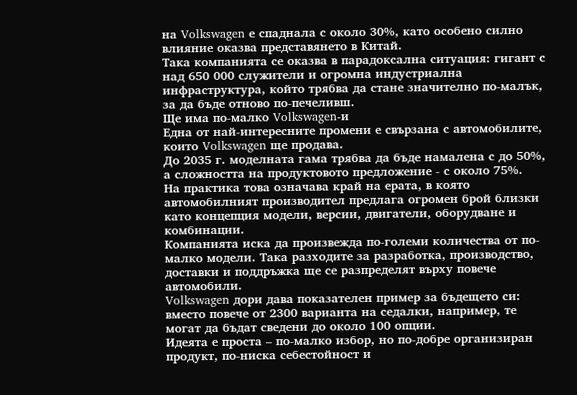на Volkswagen е спаднала с около 30%, като особено силно влияние оказва представянето в Китай.
Така компанията се оказва в парадоксална ситуация: гигант с над 650 000 служители и огромна индустриална инфраструктура, който трябва да стане значително по-малък, за да бъде отново по-печеливш.
Ще има по-малко Volkswagen-и
Една от най-интересните промени е свързана с автомобилите, които Volkswagen ще продава.
До 2035 г. моделната гама трябва да бъде намалена с до 50%, а сложността на продуктовото предложение - с около 75%.
На практика това означава край на ерата, в която автомобилният производител предлага огромен брой близки като концепция модели, версии, двигатели, оборудване и комбинации.
Компанията иска да произвежда по-големи количества от по-малко модели. Така разходите за разработка, производство, доставки и поддръжка ще се разпределят върху повече автомобили.
Volkswagen дори дава показателен пример за бъдещето си: вместо повече от 2300 варианта на седалки, например, те могат да бъдат сведени до около 100 опции.
Идеята е проста – по-малко избор, но по-добре организиран продукт, по-ниска себестойност и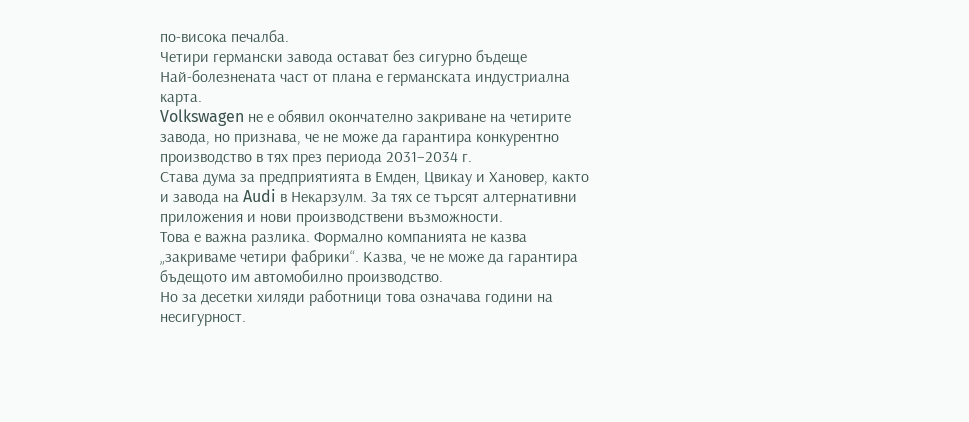по-висока печалба.
Четири германски завода остават без сигурно бъдеще
Най-болезнената част от плана е германската индустриална карта.
Volkswagen не е обявил окончателно закриване на четирите завода, но признава, че не може да гарантира конкурентно производство в тях през периода 2031–2034 г.
Става дума за предприятията в Емден, Цвикау и Хановер, както и завода на Audi в Некарзулм. За тях се търсят алтернативни приложения и нови производствени възможности.
Това е важна разлика. Формално компанията не казва „закриваме четири фабрики“. Казва, че не може да гарантира бъдещото им автомобилно производство.
Но за десетки хиляди работници това означава години на несигурност.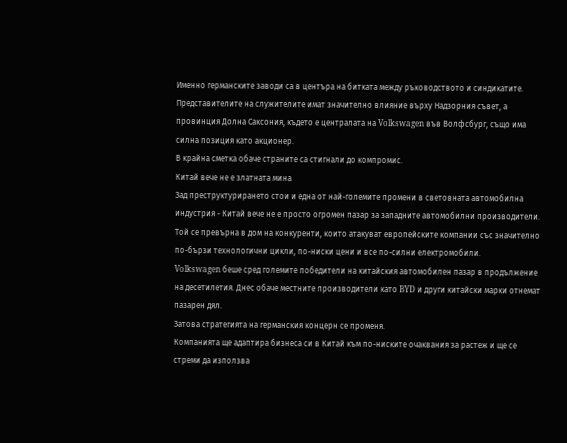Именно германските заводи са в центъра на битката между ръководството и синдикатите. Представителите на служителите имат значително влияние върху Надзорния съвет, а провинция Долна Саксония, където е централата на Volkswagen във Волфсбург, също има силна позиция като акционер.
В крайна сметка обаче страните са стигнали до компромис.
Китай вече не е златната мина
Зад преструктурирането стои и една от най-големите промени в световната автомобилна индустрия - Китай вече не е просто огромен пазар за западните автомобилни производители.
Той се превърна в дом на конкуренти, които атакуват европейските компании със значително по-бързи технологични цикли, по-ниски цени и все по-силни електромобили.
Volkswagen беше сред големите победители на китайския автомобилен пазар в продължение на десетилетия. Днес обаче местните производители като BYD и други китайски марки отнемат пазарен дял.
Затова стратегията на германския концерн се променя.
Компанията ще адаптира бизнеса си в Китай към по-ниските очаквания за растеж и ще се стреми да използва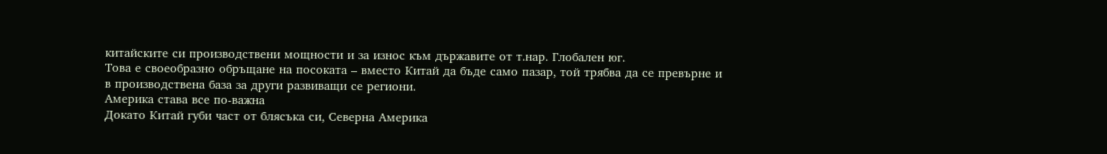китайските си производствени мощности и за износ към държавите от т.нар. Глобален юг.
Това е своеобразно обръщане на посоката – вместо Китай да бъде само пазар, той трябва да се превърне и в производствена база за други развиващи се региони.
Америка става все по-важна
Докато Китай губи част от блясъка си, Северна Америка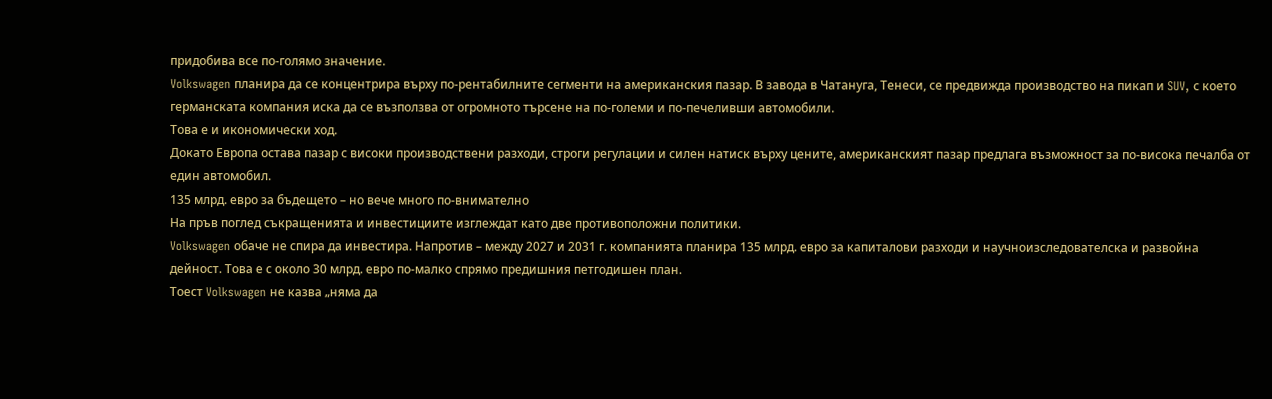придобива все по-голямо значение.
Volkswagen планира да се концентрира върху по-рентабилните сегменти на американския пазар. В завода в Чатануга, Тенеси, се предвижда производство на пикап и SUV, с което германската компания иска да се възползва от огромното търсене на по-големи и по-печеливши автомобили.
Това е и икономически ход.
Докато Европа остава пазар с високи производствени разходи, строги регулации и силен натиск върху цените, американският пазар предлага възможност за по-висока печалба от един автомобил.
135 млрд. евро за бъдещето – но вече много по-внимателно
На пръв поглед съкращенията и инвестициите изглеждат като две противоположни политики.
Volkswagen обаче не спира да инвестира. Напротив – между 2027 и 2031 г. компанията планира 135 млрд. евро за капиталови разходи и научноизследователска и развойна дейност. Това е с около 30 млрд. евро по-малко спрямо предишния петгодишен план.
Тоест Volkswagen не казва „няма да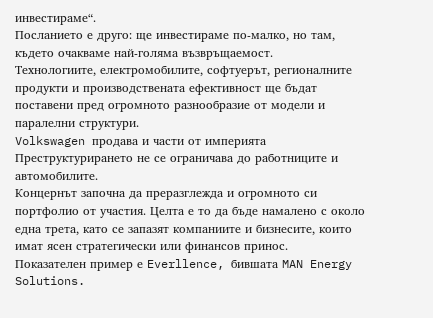инвестираме“.
Посланието е друго: ще инвестираме по-малко, но там, където очакваме най-голяма възвръщаемост.
Технологиите, електромобилите, софтуерът, регионалните продукти и производствената ефективност ще бъдат поставени пред огромното разнообразие от модели и паралелни структури.
Volkswagen продава и части от империята
Преструктурирането не се ограничава до работниците и автомобилите.
Концернът започна да преразглежда и огромното си портфолио от участия. Целта е то да бъде намалено с около една трета, като се запазят компаниите и бизнесите, които имат ясен стратегически или финансов принос.
Показателен пример е Everllence, бившата MAN Energy Solutions.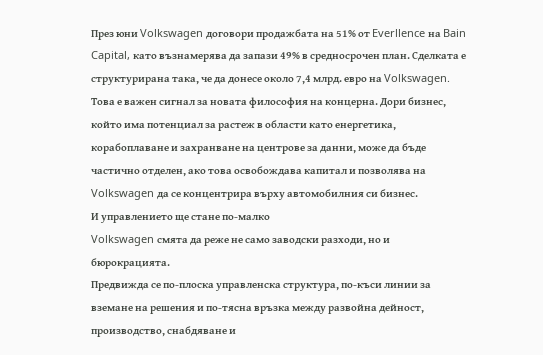През юни Volkswagen договори продажбата на 51% от Everllence на Bain Capital, като възнамерява да запази 49% в средносрочен план. Сделката е структурирана така, че да донесе около 7,4 млрд. евро на Volkswagen.
Това е важен сигнал за новата философия на концерна. Дори бизнес, който има потенциал за растеж в области като енергетика, корабоплаване и захранване на центрове за данни, може да бъде частично отделен, ако това освобождава капитал и позволява на Volkswagen да се концентрира върху автомобилния си бизнес.
И управлението ще стане по-малко
Volkswagen смята да реже не само заводски разходи, но и бюрокрацията.
Предвижда се по-плоска управленска структура, по-къси линии за вземане на решения и по-тясна връзка между развойна дейност, производство, снабдяване и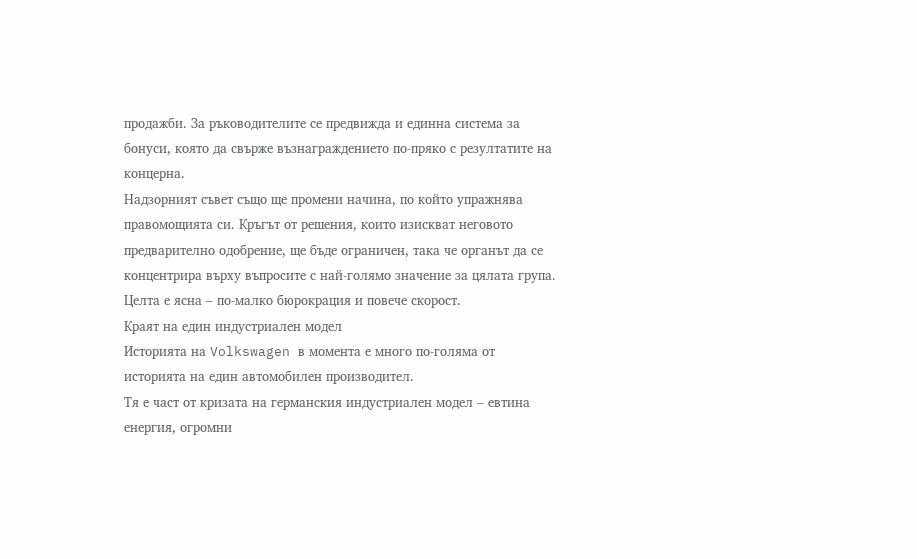продажби. За ръководителите се предвижда и единна система за бонуси, която да свърже възнаграждението по-пряко с резултатите на концерна.
Надзорният съвет също ще промени начина, по който упражнява правомощията си. Кръгът от решения, които изискват неговото предварително одобрение, ще бъде ограничен, така че органът да се концентрира върху въпросите с най-голямо значение за цялата група.
Целта е ясна – по-малко бюрокрация и повече скорост.
Краят на един индустриален модел
Историята на Volkswagen в момента е много по-голяма от историята на един автомобилен производител.
Тя е част от кризата на германския индустриален модел – евтина енергия, огромни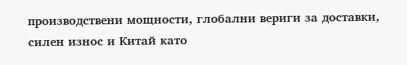производствени мощности, глобални вериги за доставки, силен износ и Китай като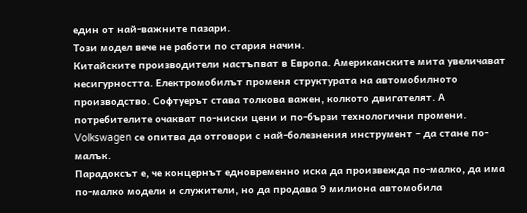един от най-важните пазари.
Този модел вече не работи по стария начин.
Китайските производители настъпват в Европа. Американските мита увеличават несигурността. Електромобилът променя структурата на автомобилното производство. Софтуерът става толкова важен, колкото двигателят. А потребителите очакват по-ниски цени и по-бързи технологични промени.
Volkswagen се опитва да отговори с най-болезнения инструмент – да стане по-малък.
Парадоксът е, че концернът едновременно иска да произвежда по-малко, да има по-малко модели и служители, но да продава 9 милиона автомобила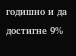годишно и да достигне 9%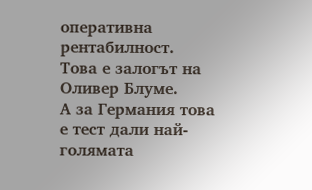оперативна рентабилност.
Това е залогът на Оливер Блуме.
А за Германия това е тест дали най-голямата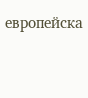европейска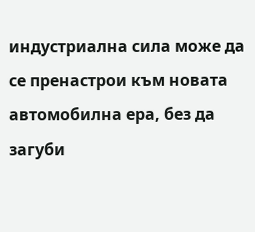индустриална сила може да се пренастрои към новата автомобилна ера, без да загуби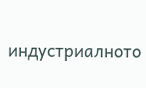индустриалното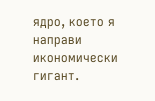ядро, което я направи икономически гигант.